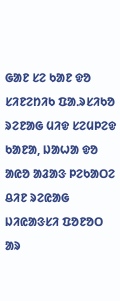ᱜᱟᱱ ᱥᱮ ᱠᱟᱱ ᱫᱚ ᱥᱤᱱᱮᱴᱤᱠ ᱯᱟᱹᱨᱥᱤᱠᱚ ᱨᱮᱱᱟᱜ ᱢᱤᱫ ᱥᱮᱢᱞᱮᱫ ᱠᱟᱱᱟ, ᱡᱟᱦᱟ ᱫᱚ ᱟᱭᱚ ᱟᱲᱟᱝ ᱞᱮᱠᱟᱛᱮ ᱪᱤᱱ ᱨᱮᱭᱟᱜ ᱡᱤᱭᱟᱝᱥᱤ ᱯᱚᱱᱚᱛ ᱟᱨ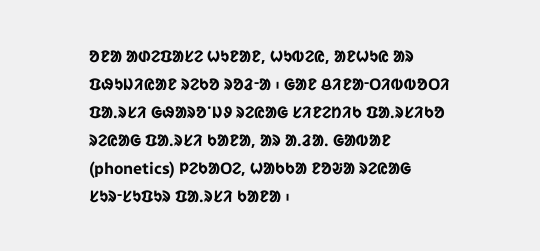ᱚᱱᱟ ᱟᱰᱮᱯᱟᱥᱮ ᱦᱩᱱᱟᱱ, ᱦᱩᱵᱮᱭ, ᱟᱱᱦᱩᱭ ᱟᱨ ᱯᱷᱩᱡᱤᱭᱟᱱ ᱨᱮᱠᱚ ᱨᱚᱲᱼᱟ ᱾ ᱜᱟᱱ ᱪᱤᱱᱟᱼᱛᱤᱵᱵᱚᱛᱤ ᱯᱟᱹᱨᱥᱤ ᱜᱷᱟᱨᱚᱸᱡᱽ ᱨᱮᱭᱟᱜ ᱥᱤᱱᱮᱴᱤᱠ ᱯᱟᱹᱨᱥᱤᱠᱚ ᱨᱮᱭᱟᱜ ᱯᱟᱹᱨᱥᱤ ᱠᱟᱱᱟ, ᱟᱨ ᱟᱹᱲᱟᱹ ᱜᱟᱵᱟᱱ (phonetics) ᱞᱮᱠᱟᱛᱮ, ᱦᱟᱠᱠᱟ ᱱᱚᱶᱟ ᱨᱮᱭᱟᱜ ᱥᱩᱨᱼᱥᱩᱯᱩᱨ ᱯᱟᱹᱨᱥᱤ ᱠᱟᱱᱟ ᱾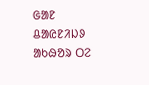ᱜᱟᱱ
ᱪᱟᱭᱱᱤᱡᱽ ᱟᱠᱷᱚᱨ ᱛᱮ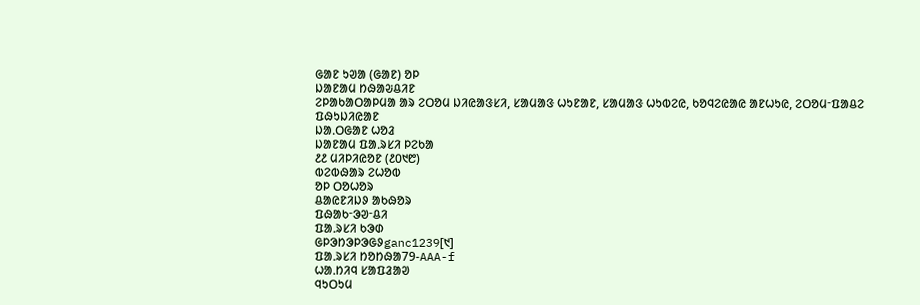ᱜᱟᱱ ᱩᱣᱟ (ᱜᱟᱱ) ᱚᱞ
ᱡᱟᱱᱟᱢ ᱴᱷᱟᱶᱪᱤᱱ
ᱮᱞᱟᱠᱟᱛᱟᱞᱢᱟ ᱟᱨ ᱮᱛᱚᱢ ᱡᱤᱭᱟᱝᱥᱤ, ᱥᱟᱢᱟᱝ ᱦᱩᱱᱟᱱ, ᱥᱟᱢᱟᱝ ᱦᱩᱵᱮᱭ, ᱠᱚᱧᱮᱭᱟᱭ ᱟᱱᱦᱩᱭ, ᱮᱛᱚᱢᱼᱯᱟᱪᱮ ᱯᱷᱩᱡᱤᱭᱟᱱ
ᱡᱟᱹᱛᱜᱟᱱ ᱦᱚᱲ
ᱡᱟᱱᱟᱢ ᱯᱟᱹᱨᱥᱤ ᱞᱮᱠᱟ
᱒᱒ ᱢᱤᱞᱤᱭᱚᱱ (᱒᱐᱑᱘)
ᱵᱮᱵᱷᱟᱨ ᱮᱦᱚᱵ
ᱚᱞ ᱛᱚᱦᱚᱨ
ᱪᱟᱭᱱᱤᱡᱽ ᱟᱠᱷᱚᱨ
ᱯᱷᱟᱠᱼᱳᱣᱼᱪᱤ
ᱯᱟᱹᱨᱥᱤ ᱠᱳᱰ
ᱜᱞᱳᱴᱳᱞᱳᱜᱽganc1239[᱑]
ᱯᱟᱹᱨᱥᱤ ᱴᱚᱴᱷᱟ79-AAA-f
ᱦᱟᱹᱴᱤᱧ ᱥᱟᱯᱲᱟᱣ
ᱧᱩᱛᱩᱢ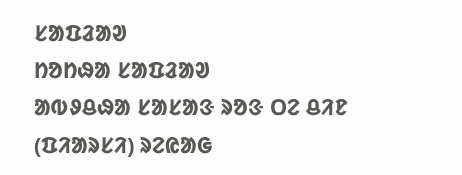ᱥᱟᱯᱲᱟᱣ
ᱴᱚᱴᱷᱟ ᱥᱟᱯᱲᱟᱣ
ᱟᱵᱽᱪᱷᱟ ᱥᱟᱥᱟᱝ ᱨᱚᱝ ᱛᱮ ᱪᱤᱱ (ᱯᱤᱟᱨᱥᱤ) ᱨᱮᱭᱟᱜ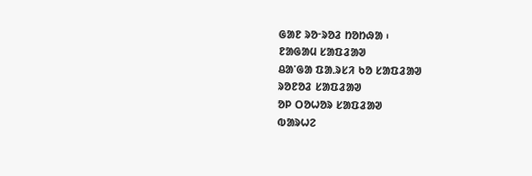ᱜᱟᱱ ᱨᱚᱼᱨᱚᱲ ᱴᱚᱴᱷᱟ ᱾
ᱱᱟᱜᱟᱢ ᱥᱟᱯᱲᱟᱣ
ᱪᱟᱸᱜᱟ ᱯᱟᱹᱨᱥᱤ ᱠᱚ ᱥᱟᱯᱲᱟᱣ
ᱨᱚᱱᱚᱲ ᱥᱟᱯᱲᱟᱣ
ᱚᱞ ᱛᱚᱦᱚᱨ ᱥᱟᱯᱲᱟᱣ
ᱵᱟᱨᱦᱮ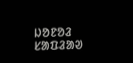ᱡᱚᱱᱚᱲ ᱥᱟᱯᱲᱟᱣ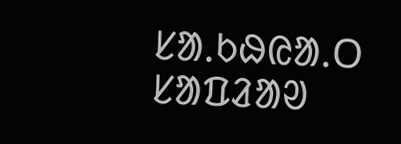ᱥᱟᱹᱠᱷᱭᱟᱹᱛ ᱥᱟᱯᱲᱟᱣ